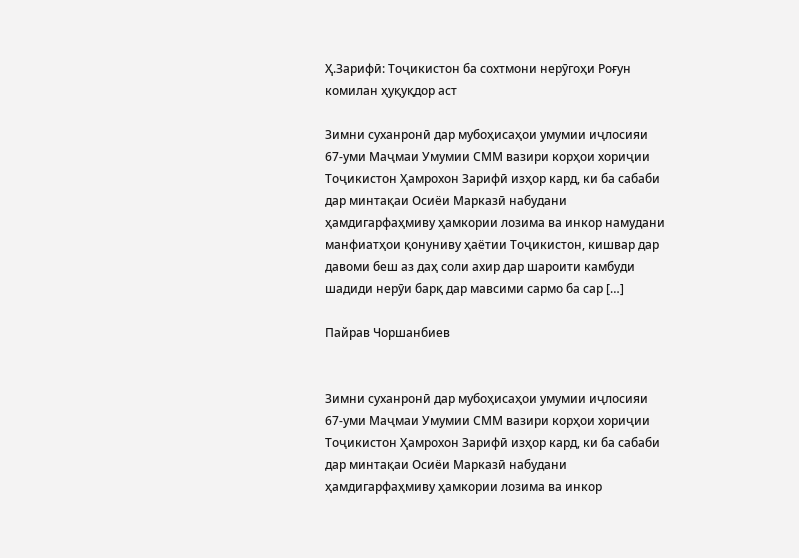Ҳ.Зарифӣ: Тоҷикистон ба сохтмони нерӯгоҳи Роғун комилан ҳуқуқдор аст

Зимни суханронӣ дар мубоҳисаҳои умумии иҷлосияи 67-уми Маҷмаи Умумии СММ вазири корҳои хориҷии Тоҷикистон Ҳамрохон Зарифӣ изҳор кард, ки ба сабаби дар минтақаи Осиёи Марказӣ набудани ҳамдигарфаҳмиву ҳамкории лозима ва инкор намудани манфиатҳои қонуниву ҳаётии Тоҷикистон, кишвар дар давоми беш аз даҳ соли ахир дар шароити камбуди шадиди нерӯи барқ дар мавсими сармо ба сар […]

Пайрав Чоршанбиев


Зимни суханронӣ дар мубоҳисаҳои умумии иҷлосияи 67-уми Маҷмаи Умумии СММ вазири корҳои хориҷии Тоҷикистон Ҳамрохон Зарифӣ изҳор кард, ки ба сабаби дар минтақаи Осиёи Марказӣ набудани ҳамдигарфаҳмиву ҳамкории лозима ва инкор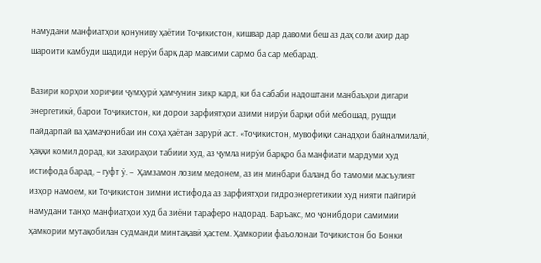намудани манфиатҳои қонуниву ҳаётии Тоҷикистон, кишвар дар давоми беш аз даҳ соли ахир дар шароити камбуди шадиди нерӯи барқ дар мавсими сармо ба сар мебарад.

Вазири корҳои хориҷии ҷумҳурӣ ҳамчунин зикр кард, ки ба сабаби надоштани манбаъҳои дигари энергетикӣ, барои Тоҷикистон, ки дорои зарфиятҳои азими нирӯи барқи обӣ мебошад, рушди пайдарпай ва ҳамаҷонибаи ин соҳа ҳаётан зарурӣ аст. «Тоҷикистон, мувофиқи санадҳои байналмилалӣ, ҳаққи комил дорад, ки захираҳои табиии худ, аз ҷумла нирӯи барқро ба манфиати мардуми худ истифода барад, – гуфт ӯ. –  Ҳамзамон лозим медонем, аз ин минбари баланд бо тамоми масъулият изҳор намоем, ки Тоҷикистон зимни истифода аз зарфиятҳои гидроэнергетикии худ нияти пайгирӣ намудани танҳо манфиатҳои худ ба зиёни тараферо надорад. Баръакс, мо ҷонибдори самимии ҳамкории мутақобилан судманди минтақавӣ ҳастем. Ҳамкории фаъолонаи Тоҷикистон бо Бонки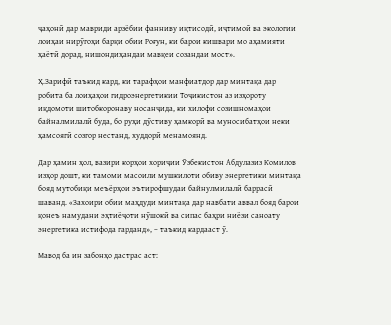ҷаҳонӣ дар мавриди арзёбии фанниву иқтисодӣ, иҷтимоӣ ва экологии лоиҳаи нирӯгоҳи барқи обии Роғун, ки барои кишвари мо аҳамияти ҳаётӣ дорад, нишондиҳандаи мавқеи созандаи мост».

Ҳ.Зарифӣ таъкид кард, ки тарафҳои манфиатдор дар минтақа дар робита ба лоиҳаҳои гидроэнергетикии Тоҷикистон аз изҳороту иқдомоти шитобкоронаву носанҷида, ки хилофи созишномаҳои байналмилалӣ буда, бо руҳи дӯстиву ҳамкорӣ ва муносибатҳои неки ҳамсоягӣ созгор нестанд, худдорӣ менамоянд.

Дар ҳамин ҳол, вазири корҳои хориҷии Ӯзбекистон Абдулазиз Комилов изҳор дошт, ки тамоми масоили мушкилоти обиву энергетики минтақа бояд мутобиқи меъёрҳои эътирофшудаи байнулмилалӣ баррасӣ шаванд. «Захоири обии маҳдуди минтақа дар навбати аввал бояд барои қонеъ намудани эҳтиёҷоти нӯшокӣ ва сипас баҳри ниёзи саноату энергетика истифода гарданд», – таъкид кардааст ӯ.

Мавод ба ин забонҳо дастрас аст: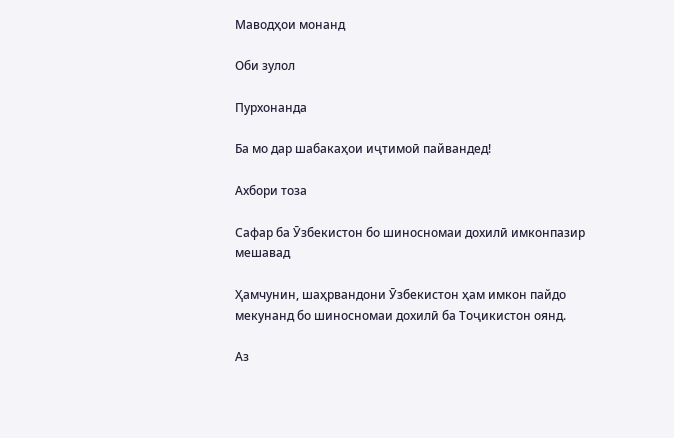Маводҳои монанд

Оби зулол

Пурхонанда

Ба мо дар шабакаҳои иҷтимоӣ пайвандед!

Ахбори тоза

Сафар ба Ӯзбекистон бо шиносномаи дохилӣ имконпазир мешавад

Ҳамчунин, шаҳрвандони Ӯзбекистон ҳам имкон пайдо мекунанд бо шиносномаи дохилӣ ба Тоҷикистон оянд.

Аз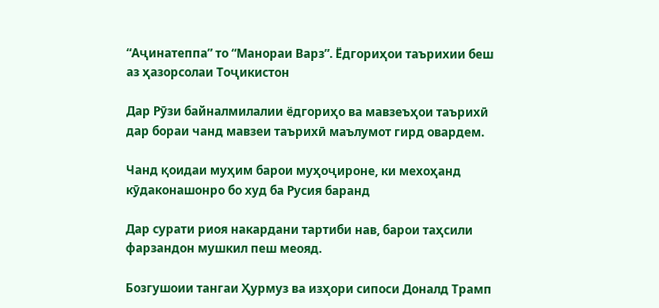“Аҷинатеппа” то “Манораи Варз”. Ёдгориҳои таърихии беш аз ҳазорсолаи Тоҷикистон

Дар Рӯзи байналмилалии ёдгориҳо ва мавзеъҳои таърихӣ дар бораи чанд мавзеи таърихӣ маълумот гирд овардем.

Чанд қоидаи муҳим барои муҳоҷироне, ки мехоҳанд кӯдаконашонро бо худ ба Русия баранд

Дар сурати риоя накардани тартиби нав, барои таҳсили фарзандон мушкил пеш меояд.

Бозгушоии тангаи Ҳурмуз ва изҳори сипоси Доналд Трамп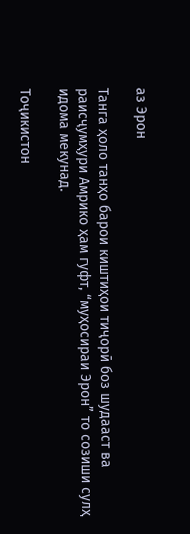аз Эрон

Танга ҳоло танҳо барои киштиҳои тиҷорӣ боз шудааст ва раисҷумҳури Амрико ҳам гуфт, “муҳосираи Эрон” то созиши сулҳ идома мекунад.

Тоҷикистон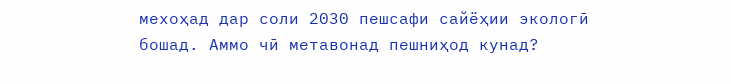мехоҳад дар соли 2030 пешсафи сайёҳии экологӣ бошад. Аммо чӣ метавонад пешниҳод кунад?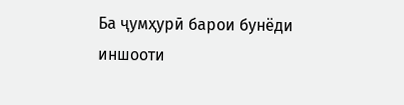Ба ҷумҳурӣ барои бунёди иншооти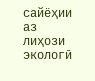сайёҳии аз лиҳози экологӣ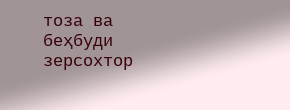тоза ва беҳбуди зерсохтор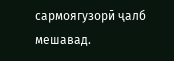сармоягузорӣ ҷалб мешавад.